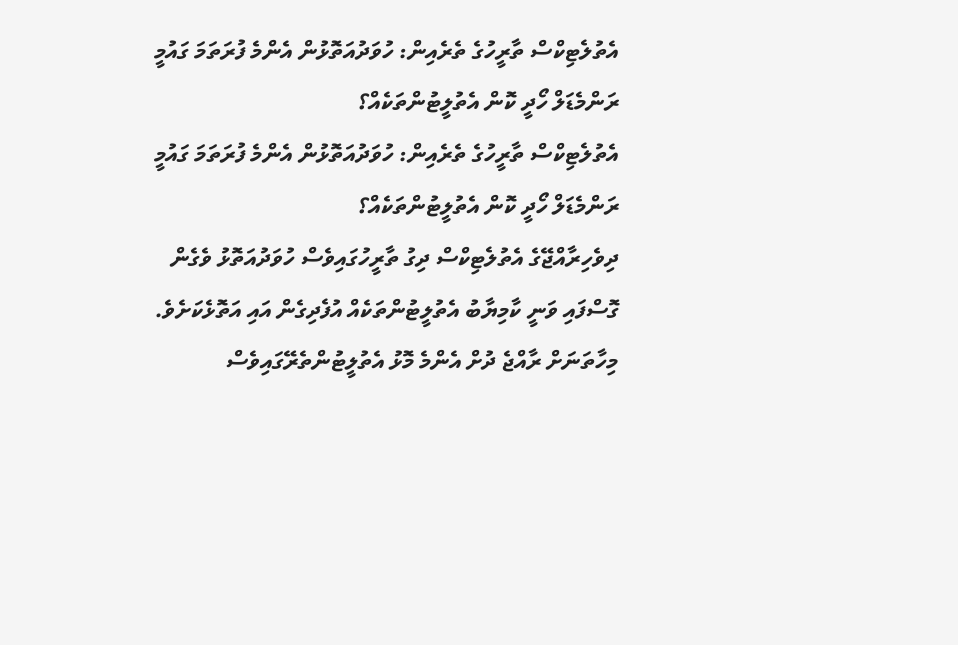އެތުލެޓިކްސް ތާރީހުގެ ތެރެއިން: ހުވަދުއަތޮޅުން އެންމެ ފުރަތަމަ ގައުމީ ރަންމެޑަލް ހޯދީ ކޮން އެތުލީޓުންތަކެއް؟
އެތުލެޓިކްސް ތާރީހުގެ ތެރެއިން: ހުވަދުއަތޮޅުން އެންމެ ފުރަތަމަ ގައުމީ ރަންމެޑަލް ހޯދީ ކޮން އެތުލީޓުންތަކެއް؟
ދިވެހިރާއްޖޭގެ އެތުލެޓިކްސް ދިގު ތާރީހުގައިވެސް ހުވަދުއަތޮޅު ވެގެން ގޮސްފައި ވަނީ ކާމިޔާބު އެތުލީޓުންތަކެއް އުފެދިގެން އައި އަތޮޅެކަށެވެ. މިހާތަނަށް ރާއްޖެ ދުށް އެންމެ މޮޅު އެތުލީޓުންތެރޭގައިވެސް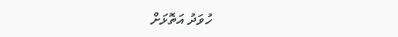ހުވަދު އަތޮޅަށް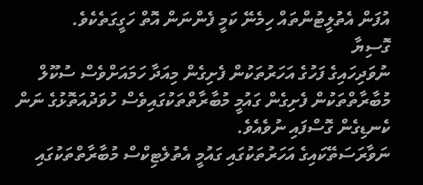އުފަން އެތުލީޓުންތައް ހިމެނޭ ކަމީ ފެންނަން އޮތް ހަގީގަތެކެވެ.
ގޮސިޔާ
ނުވަދިހައިގެ ފަހުގެ އަހަރުތަކުން ފެށިގެން މިއަދާ ހަމައަށްވެސް ސުކޫލް މުބާރާތްތަކުން ފެށިގެން ގައުމީ މުބާރާތްތަކުގައިވެސް ހުވަދުއަތޮޅުގެ ނަން ކެނޑިގެން ގޮސްފައި ނުވެއެވެ.
ނަވާރަސަތޭކައިގެ އަހަރުތަކުގައި ގައުމީ އެތުލެޓިކްސް މުބާރާތްތަކުގައި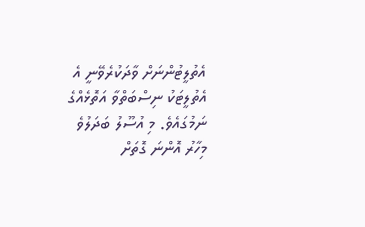އެތުލީޓުންނަށް ވާދަކުރެވޭނީ އެ އެތުލީޓަކު ނިސްބަތްވާ އަތޮޅެއްގެ ނަމުގައެވެ. މި އުސޫލު ބަދަލުވެ މިހާރު އޮންނަ ގޮތަށް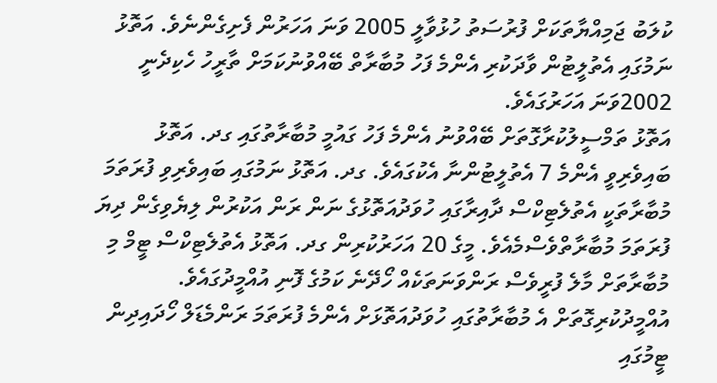ކުލަބު ޖަމިއްޔާތަކަށް ފުރުސަތު ހުޅުވާލީ 2005 ވަނަ އަހަރުން ފެށިގެންނެވެ. އަތޮޅު ނަމުގައި އެތުލީޓުން ވާދަކުރި އެންމެ ފަހު މުބާރާތް ބޭއްވުނުކަމަށް ތާރީހު ހެކިދެނީ 2002ވަނަ އަހަރުގައެވެ.
އަތޮޅު ތަމްސީލުކުރާގޮތަށް ބޭއްވުނު އެންމެ ފަހު ގައުމީ މުބާރާތުގައި ގދ. އަތޮޅު ބައިވެރިވީ އެންމެ 7 އެތުލީޓުންނާ އެކުގައެވެ. ގދ. އަތޮޅު ނަމުގައި ބައިވެރިވި ފުރަތަމަ މުބާރާތަކީ އެތުލެޓިކްސް ދާއިރާގައި ހުވަދުއަތޮޅުގެ ނަން ރަން އަކުރުން ލިޔެވިގެން ދިޔަ ފުރަތަމަ މުބާރާތްވެސްމެއެވެ. މީގެ 20 އަހަރުކުރިން ގދ. އަތޮޅު އެތުލެޓިކްސް ޓީމް މި މުބާރާތަށް މާލެ ފުރީވެސް ރަންވަނަތަކެއް ހޯދޭނެ ކަމުގެ ފޮނި އުއްމީދުގައެވެ.
އުއްމީދުކުރިގޮތަށް އެ މުބާރާތުގައި ހުވަދުއަތޮޅަށް އެންމެ ފުރަތަމަ ރަންމެޑަލް ހޯދައިދިން ޓީމުގައި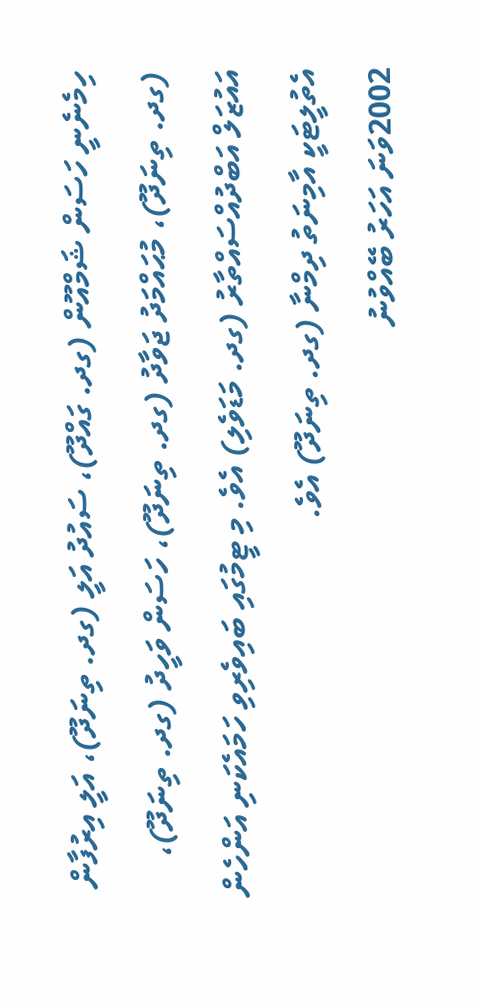ހިމެނެނީ ހަސަން ޝަމްއޫން (ގދ. ގައްދޫ)، ސައުދު އަލީ (ގދ. ތިނަދޫ)، އަލީ އިރުފާން (ގދ. ތިނަދޫ)، މުޙައްމަދު ޖަވާދު (ގދ. ތިނަދޫ)، ހަސަން ވަހީދު (ގދ. ތިނަދޫ)، އައުޒަލް އަބްދުއްސައްތާރު (ގދ. މަޑަވެލި) އެވެ. މި ޓީމުގައި ބައިވެރިވި ހަމައެކަނި އަންހެން އެތުލީޓަކީ އާމިނަތު ދިމްނާ (ގދ. ތިނަދޫ) އެވެ.
2002ވަނަ އަހަރު ބޭއްވުނު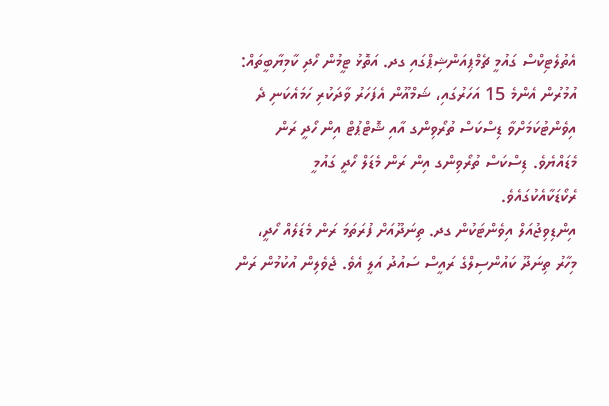އެތުލެޓިކްސް ގައުމީ ޗެމްޕިއަންޝިޕްގައި ގދ. އަތޮޅު ޓީމުން ހޯދި ކާމިޔާބީތައް:
އުމުރުން އެންމެ 15 އަހަރުގައި، ޝަމްއޫން އެފަހަރު ވާދަކުރި ހަމައެކަނި ދެ އިވެންޓުކަމަށްވާ ޑިސްކަސް ތުރޯވިންގ އާއި ޝޮޓްޕުޓް އިން ހޯދީ ރަން މެޑައްޔެވެ. ޑިސްކަސް ތުރޯވިންގ އިން ރަން މެޑަލް ހޯދީ ގައުމީ ރެކޯޑަކާއެކުގައެވެ.
އިންޑިވިޖުއަލް އިވެންޓަކުން ގދ. ތިނަދޫއަށް ފުރަތަމަ ރަން މެޑަލެއް ހޯދީ، މިހާރު ތިނަދޫ ކައުންސިލްގެ ރައީސް ސައުދު އަލީ އެވެ. ޖެވެލިން އުކުމުން ރަން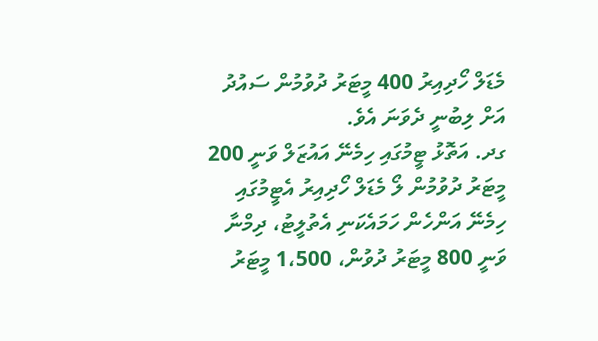މެޑަލް ހޯދިއިރު 400 މީޓަރު ދުވުމުން ސައުދު އަށް ލިބުނީ ދެވަނަ އެވެ.
ގދ. އަތޮޅު ޓީމުގައި ހިމެނޭ އައުޒަލް ވަނީ 200 މީޓަރު ދުވުމުން ލޯ މެޑަލް ހޯދިއިރު އެޓީމުގައި ހިމެނޭ އަންހެން ހަމައެކަނި އެތުލީޓު، ދިމްނާ ވަނީ 800 މީޓަރު ދުވުން، 1،500 މީޓަރު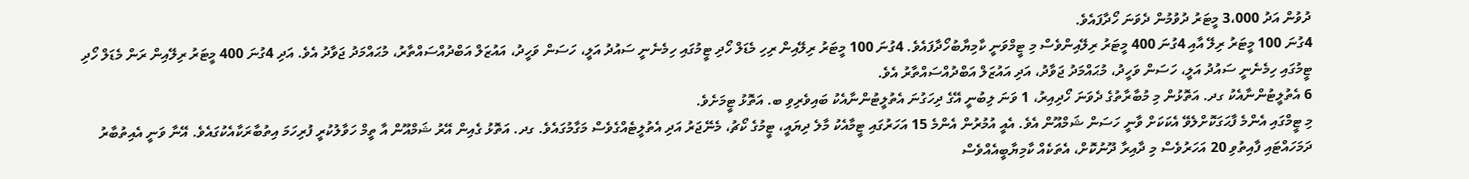ދުވުން އަދު 3،000 މީޓަރު ދުވުމުން ދެވަނަ ހޯދާފައެވެ.
4ގުނަ 100 މީޓަރު ރިލޭ އާއި 4ގުނަ 400 މީޓަރު ރިލޭއިންވެސް މި ޓީމްވަނީ ކާމިޔާބުހޯދާފައެވެ. 4ގުނަ 100 މީޓަރު ރިލޭއިން ރިހި މެޑަލް ހޯދި ޓީމުގައި ހިމެނެނީ ސައުދު އަލީ، ހަސަން ވަހީދު، އައުޒަލް އަބްދުއްސައްތާރު، މުޙައްމަދު ޖަވާދު އެވެ. އަދި 4ގުނަ 400 މީޓަރު ރިލޭއިން ރަން މެޑަލް ހޯދި ޓީމުގައި ހިމެނެނީ ސައުދު އަލީ، ހަސަން ވަހީދު، މުޙައްމަދު ޖަވާދު، އަދި އައުޒަލް އަބްދުއްސައްތާރު އެވެ.
6 އެތުލީޓުންނާއެކު ގދ. އަތޮޅުން މި މުބާރާތުގެ ދެވަނަ ހޯދިއިރު، 1 ވަނަ ލިބުނީ އޭގެ ދިހަގުނަ އެތުލީޓުންނާއެކު ބައިވެރިވި ބ. އަތޮޅު ޓީމަށެވެ.
މި ޓީމްގައި އެންމެ ފާޙަގަކޮށްލެވޭ އެކަކަށް ވާނީ ހަސަން ޝަމްއޫން އެވެ. އެއީ އުމުރުން އެންމެ 15 އަހަރުގައި ޓީމާއެކު މާލެ ދިޔައީ، ޓީމުގެ ކޯޗު، މެނޭޖަރު އަދި އެތުލީޓެއްގެވެސް މަގާމުގައެވެ. ގދ. އަތޮޅު ގެއިން އޭރު ޝަމްއޫން އާ ތީމް ހަވާލުކުރީ ފުރިހަމަ އިތުބާރަކާއެކުގައެވެ. އޭނާ ވަނީ އެއިތުބާރު ދަމަހައްޓައި ފާއިތުވި 20 އަހަރުވެސް މި ދާއިރާ ދޫނުކޮށް، އެތަކެއް ކާމިޔާބީއެއްވެސް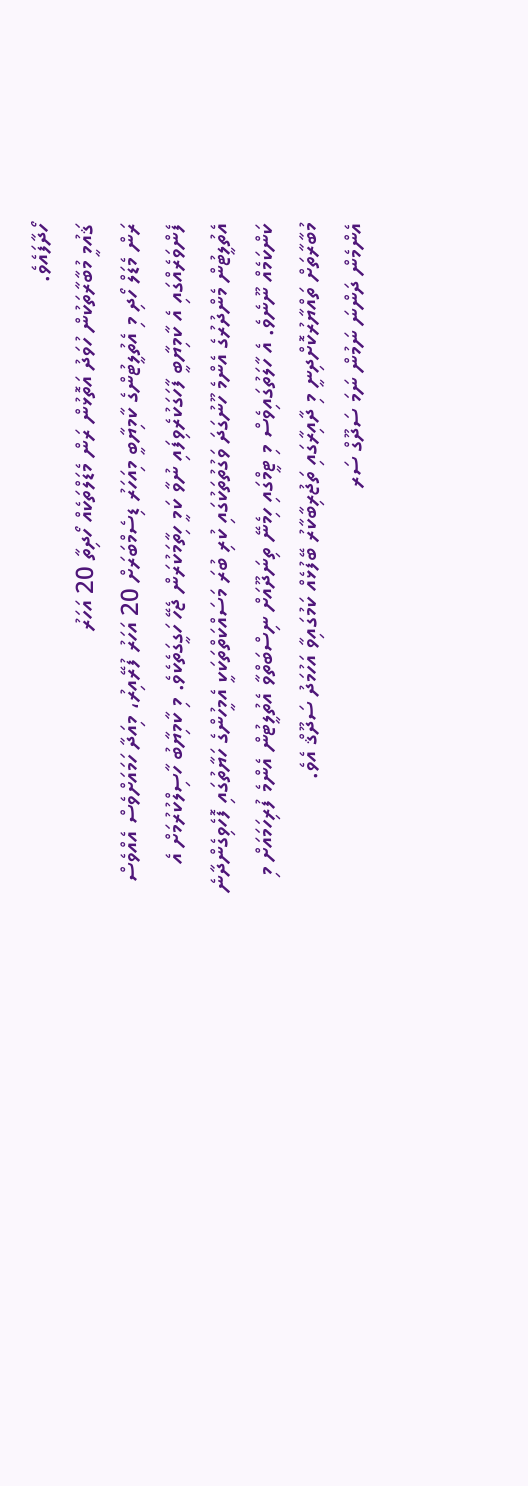ހޯދާފައެވެ.
ޤައުމީ މުބާރާތަކުން ހުވަދު އަތޮޅުން ރަން މެޑަލްތަކެއް ހޯދިތާ 20 އަހަރު
ރަން މެޑަލް ހޯދި މި އެތުލީޓުންގެ ކާމިޔާބީ މިއަހަރު ޑިސެމްބަރަށް 20 އަހަރު ފުރޭއިރު، މިއަދާ ހަމައަށްވެސް އެއްވެސް ފެންވަރެއްގައި އެ ކާމިޔާބީ ފާހަގަކުރެވިފައި ނުވާ ކަމީ ހިތާމަކުރަން ޖެހޭ ހަގީގަތެކެވެ. މި ކާމިޔާބު ހާސިލްކުރުމަށް އެ އެތުލީޓުން މެންދުރުގެ އެންމެ ހޫނުގަދަ ވަގުތުތަކުގައި ކުރި ބުރަ މަސައްކަތްތަކަކީ އެމީހުންގެ ހަޔާތުގައި ފޮހެވިގެންދާނެ ކަންކަމެއް ނޫނެވެ. އެ ހާލަތުގައިވެސް މި ޓީމްގައި ހިމެނޭ ތިނަދޫއަށް ނިސްބަތްވާ އެތުލީޓުން އެންމެ ފުރިހަމައަށް މި މުބާރާތަށް ތައްޔާރުކޮށްދިނީ މި ދާއިރާގައި ތަޖުރިބާކާރު ބޭފުޅެއް ކަމުގައިވާ އަހުމަދު ސަދޫޤް އެވެ.
އެންމެން ދަންނަ ނަމުން ނަމަ ސަދޫގް ސަރ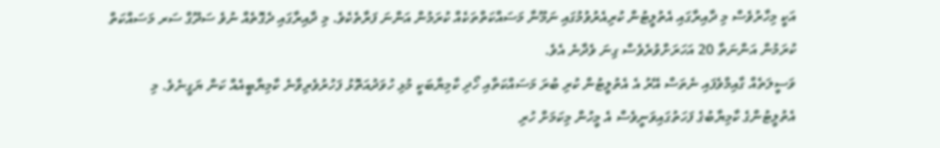އަކީ މިހާރުވެސް މި ދާއިރާގައި އެތުލީޓުން ކުރިއެރުވުމުގައި ނަމޫނާ މަސައްކަތްތަކެއް ކުރަމުން އަންނަ ފަރާތެކެވެ. މި ދާއިރާގައި ދެގޮތެއް ނުވެ ސަދޫގް ސަރ މަސައްކަތް ކުރަމުން އަންނަތާ 20 އަހަރަށްވުރެވެސް ގިނަ ވެދާނެ އެވެ.
ވަސީލަތެއް ގާއިމްވެފައި ނެތަސް އޭރު އެ އެތުލީޓުން ކުރި ބުރަ މަސައްކަތާއި ހޯދި ކާމިޔާބަކީ މުޅި ހުވަދުއަތޮޅު ފަހުރުވެރިވާނެ ކާމިޔާބީއެއް ކަން ޔަގީނެވެ. މި އެތުލީޓުންގެ ކާމިޔާބުގެ ފަހަތުގައިވަނީވެސް އެ މީހުން މިކަމަށް ހުރި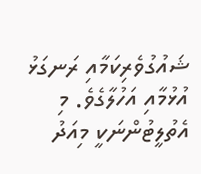ޝައުގުވެރިކަމާއި ރަނގަޅު އުޅުމާއި އަހުލާގެވެ. މި އެތުލީޓުންނަކީ މިއަދު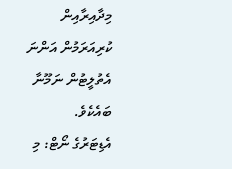މިދާއިރާއިން ކުރިއަރަމުން އަންނަ އެތުލީޓުން ނަމޫނާ ބައެކެވެ.
އެޑިޓަރުގެ ނޯޓް: މި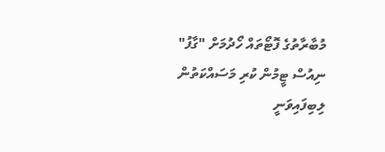މުބާރާތުގެ ފޮޓޯތައް ހޯދުމަށް "ގާފު" ނިއުސް ޓީމުން ކުރި މަސައްކަތުން ލިބިފައިވަނީ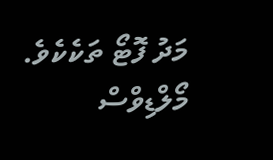މަދު ފޮޓޯ ތަކެކެވެ.
މޯލްޑިވްސް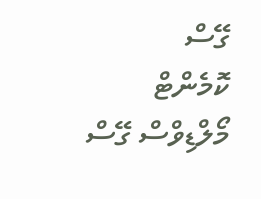ގޭސް
ކޮމެންޓް
މޯލްޑިވްސް ގޭސް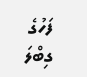ފަހުގެ
ގިބްލަ